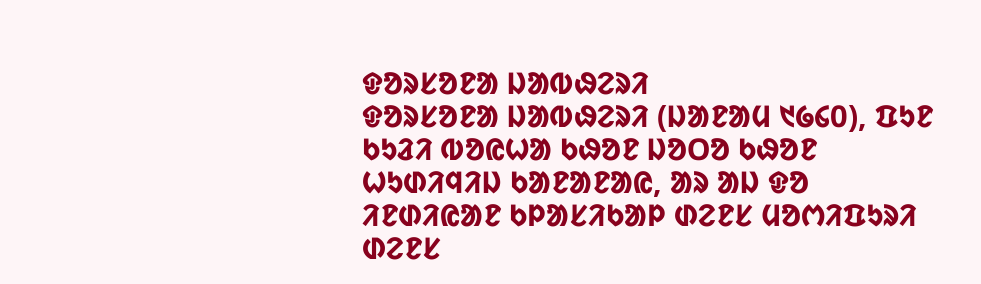ᱫᱚᱨᱥᱚᱱᱟ ᱡᱟᱵᱷᱮᱨᱤ
ᱫᱚᱨᱥᱚᱱᱟ ᱡᱟᱵᱷᱮᱨᱤ (ᱡᱟᱱᱟᱢ ᱑᱙᱔᱐), ᱯᱩᱱ ᱠᱩᱲᱤ ᱵᱚᱭᱦᱟ ᱠᱷᱚᱱ ᱡᱚᱛᱚ ᱠᱷᱚᱱ ᱦᱩᱰᱤᱧᱤᱡ ᱠᱟᱱᱟᱱᱟᱭ, ᱟᱨ ᱟᱡ ᱫᱚ ᱤᱱᱰᱤᱭᱟᱱ ᱠᱞᱟᱥᱤᱠᱟᱞ ᱰᱮᱱᱥ ᱢᱚᱬᱤᱯᱩᱨᱤ ᱰᱮᱱᱥ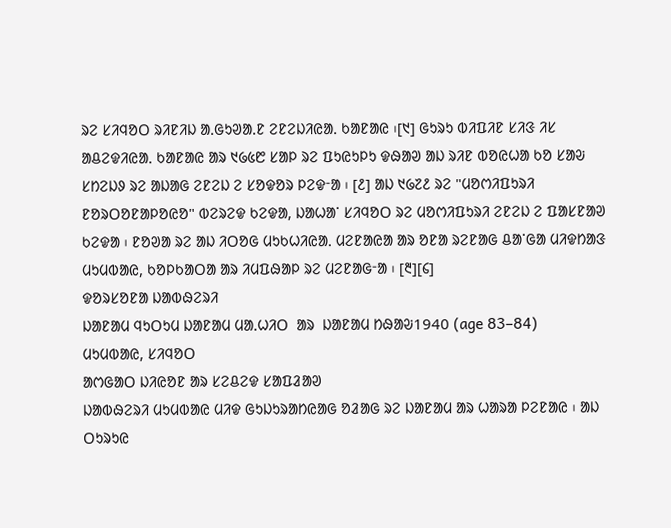ᱨᱮ ᱥᱤᱧᱚᱛ ᱨᱤᱱᱤᱡ ᱟᱹᱜᱩᱣᱟᱹᱱ ᱮᱱᱮᱡᱤᱭᱟᱹ ᱠᱟᱱᱟᱭ ᱾[᱑] ᱜᱩᱨᱩ ᱵᱤᱯᱤᱱ ᱥᱤᱝ ᱤᱥ ᱟᱪᱮᱫᱤᱭᱟᱹ ᱠᱟᱱᱟᱭ ᱟᱨ ᱑᱙᱕᱘ ᱥᱟᱞ ᱨᱮ ᱯᱩᱭᱩᱞᱩ ᱫᱷᱟᱣ ᱟᱡ ᱨᱤᱱ ᱵᱚᱭᱦᱟ ᱠᱚ ᱥᱟᱶ ᱥᱴᱮᱡᱽ ᱨᱮ ᱟᱡᱟᱜ ᱮᱱᱮᱡ ᱮ ᱥᱚᱫᱚᱨ ᱞᱮᱫᱼᱟ ᱾ [᱒] ᱟᱡ ᱑᱙᱗᱒ ᱨᱮ "ᱢᱚᱬᱤᱯᱩᱨᱤ ᱱᱚᱨᱛᱚᱱᱟᱞᱚᱭᱚ" ᱵᱮᱨᱮᱫ ᱠᱮᱫᱟ, ᱡᱟᱦᱟᱸ ᱥᱤᱧᱚᱛ ᱨᱮ ᱢᱚᱬᱤᱯᱩᱨᱤ ᱮᱱᱮᱡ ᱮ ᱯᱟᱥᱱᱟᱣ ᱠᱮᱫᱟ ᱾ ᱱᱚᱣᱟ ᱨᱮ ᱟᱡ ᱤᱛᱚᱜ ᱢᱩᱠᱦᱤᱭᱟᱹ ᱢᱮᱱᱟᱭᱟ ᱟᱨ ᱚᱱᱟ ᱨᱮᱱᱟᱜ ᱪᱟᱸᱜᱟ ᱢᱤᱫᱴᱟᱝ ᱢᱩᱢᱵᱟᱭ, ᱠᱚᱞᱠᱟᱛᱟ ᱟᱨ ᱤᱢᱯᱷᱟᱞ ᱨᱮ ᱢᱮᱱᱟᱜᱼᱟ ᱾ [᱓][᱔]
ᱫᱚᱨᱥᱚᱱᱟ ᱡᱟᱵᱷᱮᱨᱤ
ᱡᱟᱱᱟᱢ ᱧᱩᱛᱩᱢ ᱡᱟᱱᱟᱢ ᱢᱟᱹᱦᱤᱛ  ᱟᱨ  ᱡᱟᱱᱟᱢ ᱴᱷᱟᱶ1940 (age 83–84)
ᱢᱩᱢᱵᱟᱭ, ᱥᱤᱧᱚᱛ
ᱟᱬᱜᱟᱛ ᱡᱤᱭᱚᱱ ᱟᱨ ᱥᱮᱪᱮᱫ ᱥᱟᱯᱲᱟᱣ
ᱡᱟᱵᱷᱮᱨᱤ ᱢᱩᱢᱵᱟᱭ ᱢᱤᱫ ᱜᱩᱡᱩᱨᱟᱴᱭᱟᱜ ᱚᱲᱟᱜ ᱨᱮ ᱡᱟᱱᱟᱢ ᱟᱨ ᱦᱟᱨᱟ ᱞᱮᱱᱟᱭ ᱾ ᱟᱡ ᱛᱩᱨᱩᱭ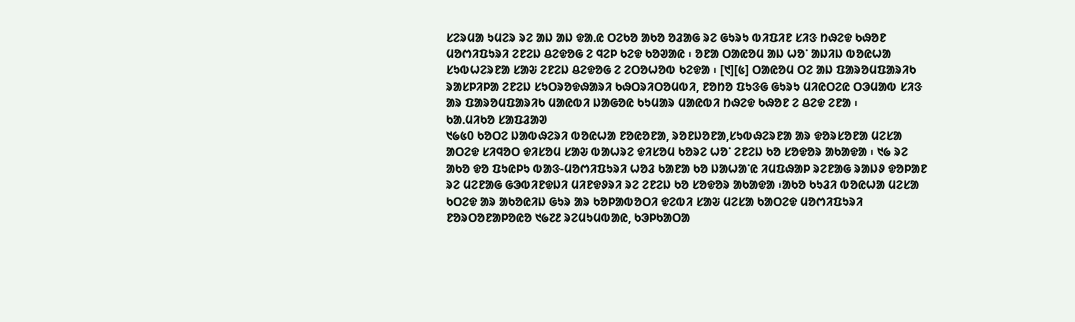ᱥᱮᱨᱢᱟ ᱩᱢᱮᱨ ᱨᱮ ᱟᱡ ᱟᱡ ᱫᱟᱹᱭ ᱛᱮᱠᱚ ᱟᱠᱚ ᱚᱲᱟᱜ ᱨᱮ ᱜᱩᱨᱩ ᱵᱤᱯᱤᱱ ᱥᱤᱝ ᱴᱷᱮᱫ ᱠᱷᱚᱱ ᱢᱚᱬᱤᱯᱩᱨᱤ ᱮᱱᱮᱡ ᱪᱮᱫᱚᱜ ᱮ ᱧᱮᱞ ᱠᱮᱫ ᱠᱚᱣᱟᱭ ᱾ ᱚᱱᱟ ᱛᱟᱭᱚᱢ ᱟᱡ ᱦᱚᱸ ᱟᱡᱤᱡ ᱵᱚᱭᱦᱟ ᱥᱩᱵᱦᱮᱨᱱᱟ ᱥᱟᱶ ᱮᱱᱮᱡ ᱪᱮᱫᱚᱜ ᱮ ᱮᱛᱚᱦᱚᱵ ᱠᱮᱫᱟ ᱾ [᱑][᱕] ᱛᱟᱭᱚᱢ ᱛᱮ ᱟᱡ ᱯᱟᱨᱚᱢᱯᱟᱨᱤᱠ ᱨᱟᱥᱞᱤᱞᱟ ᱮᱱᱮᱡ ᱥᱩᱛᱨᱚᱫᱷᱟᱨᱤ ᱠᱷᱛᱨᱤᱛᱚᱢᱵᱤ, ᱱᱚᱴᱚ ᱯᱩᱝᱜ ᱜᱩᱨᱩ ᱢᱤᱭᱛᱮᱭ ᱛᱳᱢᱟᱵ ᱥᱤᱝ ᱟᱨ ᱯᱟᱨᱚᱢᱯᱟᱨᱤᱠ ᱢᱟᱭᱵᱤ ᱡᱟᱜᱚᱭ ᱠᱩᱢᱟᱨ ᱢᱟᱭᱵᱤ ᱴᱷᱮᱫ ᱠᱷᱚᱱ ᱮ ᱪᱮᱫ ᱮᱱᱟ ᱾
ᱠᱟᱹᱢᱤᱠᱚ ᱥᱟᱯᱲᱟᱣ
᱑᱙᱕0 ᱠᱚᱛᱮ ᱡᱟᱵᱷᱮᱨᱤ ᱵᱚᱭᱦᱟ ᱱᱚᱭᱚᱱᱟ, ᱨᱚᱱᱡᱚᱱᱟ,ᱥᱩᱵᱷᱮᱨᱱᱟ ᱟᱨ ᱫᱚᱨᱥᱚᱱᱟ ᱢᱮᱥᱟ ᱟᱛᱮᱫ ᱥᱤᱧᱚᱛ ᱫᱤᱥᱚᱢ ᱥᱟᱶ ᱵᱟᱦᱨᱮ ᱫᱤᱥᱚᱢ ᱠᱚᱨᱮ ᱦᱚᱸ ᱮᱱᱮᱡ ᱠᱚ ᱥᱚᱫᱚᱨ ᱟᱠᱟᱫᱟ ᱾ ᱑᱙ ᱨᱮ ᱟᱠᱚ ᱫᱚ ᱯᱩᱭᱞᱩ ᱵᱟᱝ-ᱢᱚᱬᱤᱯᱩᱨᱤ ᱦᱚᱲ ᱠᱟᱱᱟ ᱠᱚ ᱡᱟᱦᱟᱸᱭ ᱤᱢᱯᱷᱟᱞ ᱨᱮᱱᱟᱜ ᱨᱟᱡᱽ ᱫᱚᱞᱟᱱ ᱨᱮ ᱢᱮᱱᱟᱜ ᱜᱳᱵᱤᱱᱫᱡᱤ ᱢᱤᱱᱫᱽᱨᱤ ᱨᱮ ᱮᱱᱮᱡ ᱠᱚ ᱥᱚᱫᱚᱨ ᱟᱠᱟᱫᱟ ᱾ᱟᱠᱚ ᱠᱩᱲᱤ ᱵᱚᱭᱦᱟ ᱢᱮᱥᱟ ᱠᱛᱮᱫ ᱟᱨ ᱟᱠᱚᱭᱤᱡ ᱜᱩᱨ ᱟᱨ ᱠᱚᱞᱟᱵᱚᱛᱤ ᱫᱮᱵᱤ ᱥᱟᱶ ᱢᱮᱥᱟ ᱠᱟᱛᱮᱫ ᱢᱚᱬᱤᱯᱩᱨᱤ ᱱᱚᱨᱛᱚᱱᱟᱞᱚᱭᱚ ᱑᱙᱗᱒ ᱨᱮᱢᱩᱢᱵᱟᱭ, ᱠᱳᱞᱠᱟᱛᱟ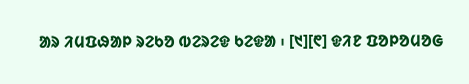ᱟᱨ ᱤᱢᱯᱷᱟᱞ ᱨᱮᱠᱚ ᱵᱮᱨᱮᱫ ᱠᱮᱫᱟ ᱾ [᱑][᱖] ᱫᱤᱱ ᱯᱚᱞᱚᱢᱚᱜ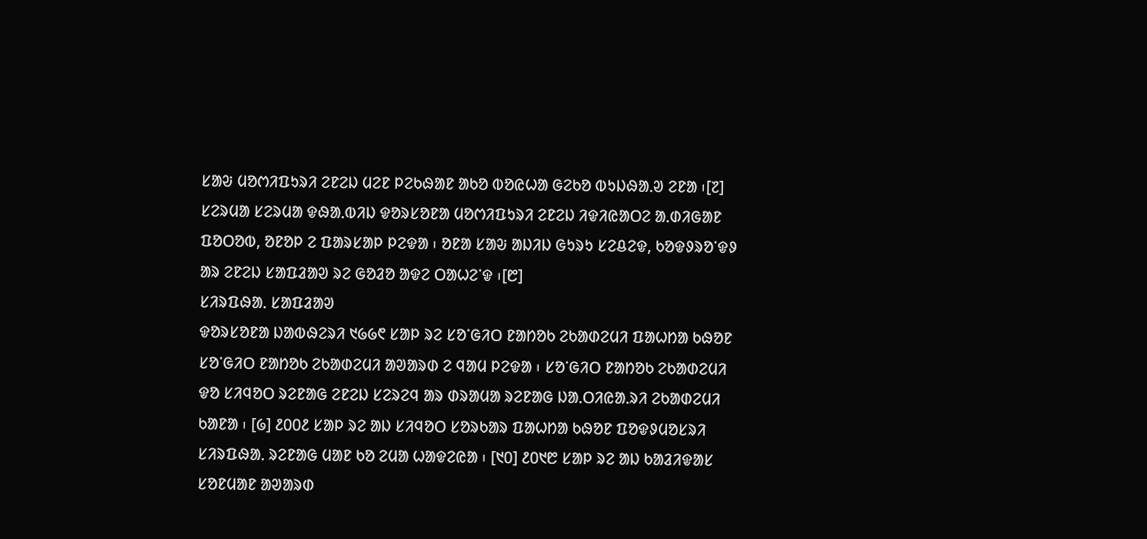ᱥᱟᱶ ᱢᱚᱬᱤᱯᱩᱨᱤ ᱮᱱᱮᱡ ᱢᱮᱱ ᱞᱮᱠᱷᱟᱱ ᱟᱠᱚ ᱵᱚᱭᱦᱟ ᱜᱮᱠᱚ ᱵᱩᱡᱷᱟᱹᱣ ᱮᱱᱟ ᱾[᱗] ᱥᱮᱨᱢᱟ ᱥᱮᱨᱢᱟ ᱫᱷᱟᱹᱵᱤᱡ ᱫᱚᱨᱥᱚᱱᱟ ᱢᱚᱬᱤᱯᱩᱨᱤ ᱮᱱᱮᱡ ᱤᱫᱤᱭᱟᱛᱮ ᱟᱹᱰᱤᱜᱟᱱ ᱯᱚᱛᱚᱵ, ᱚᱱᱚᱞ ᱮ ᱯᱟᱨᱥᱟᱞ ᱞᱮᱫᱟ ᱾ ᱚᱱᱟ ᱥᱟᱶ ᱟᱡᱤᱡ ᱜᱩᱨᱩ ᱥᱮᱪᱮᱫ, ᱠᱚᱫᱽᱨᱚᱸᱫᱽ ᱟᱨ ᱮᱱᱮᱡ ᱥᱟᱯᱲᱟᱣ ᱨᱮ ᱜᱚᱲᱚ ᱟᱫᱮ ᱛᱟᱦᱮᱸᱫ ᱾[᱘]
ᱥᱤᱨᱯᱷᱟᱹ ᱥᱟᱯᱲᱟᱣ
ᱫᱚᱨᱥᱚᱱᱟ ᱡᱟᱵᱷᱮᱨᱤ ᱑᱙᱙᱖ ᱥᱟᱞ ᱨᱮ ᱥᱚᱸᱜᱤᱛ ᱱᱟᱴᱚᱠ ᱮᱠᱟᱰᱮᱢᱤ ᱯᱟᱦᱴᱟ ᱠᱷᱚᱱ ᱥᱚᱸᱜᱤᱛ ᱱᱟᱴᱚᱠ ᱮᱠᱟᱰᱮᱢᱤ ᱟᱣᱟᱨᱰ ᱮ ᱧᱟᱢ ᱞᱮᱫᱟ ᱾ ᱥᱚᱸᱜᱤᱛ ᱱᱟᱴᱚᱠ ᱮᱠᱟᱰᱮᱢᱤ ᱫᱚ ᱥᱤᱧᱚᱛ ᱨᱮᱱᱟᱜ ᱮᱱᱮᱡ ᱥᱮᱨᱮᱧ ᱟᱨ ᱰᱨᱟᱢᱟ ᱨᱮᱱᱟᱜ ᱡᱟᱹᱛᱤᱭᱟᱹᱨᱤ ᱮᱠᱟᱰᱮᱢᱤ ᱠᱟᱱᱟ ᱾ [᱙] ᱒᱐᱐᱒ ᱥᱟᱞ ᱨᱮ ᱟᱡ ᱥᱤᱧᱚᱛ ᱥᱚᱨᱠᱟᱨ ᱯᱟᱦᱴᱟ ᱠᱷᱚᱱ ᱯᱚᱫᱽᱢᱚᱥᱨᱤ ᱥᱤᱨᱯᱷᱟᱹ ᱨᱮᱱᱟᱜ ᱢᱟᱱ ᱠᱚ ᱮᱢᱟ ᱦᱟᱫᱮᱭᱟ ᱾ [᱑᱐] ᱒᱐᱑᱘ ᱥᱟᱞ ᱨᱮ ᱟᱡ ᱠᱟᱲᱤᱫᱟᱥ ᱥᱚᱱᱢᱟᱱ ᱟᱣᱟᱨᱰ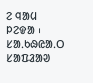ᱮ ᱧᱟᱢ ᱞᱮᱫᱟ ᱾
ᱥᱟᱹᱠᱷᱭᱟᱹᱛ ᱥᱟᱯᱲᱟᱣ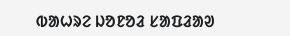ᱵᱟᱦᱨᱮ ᱡᱚᱱᱚᱲ ᱥᱟᱯᱲᱟᱣ